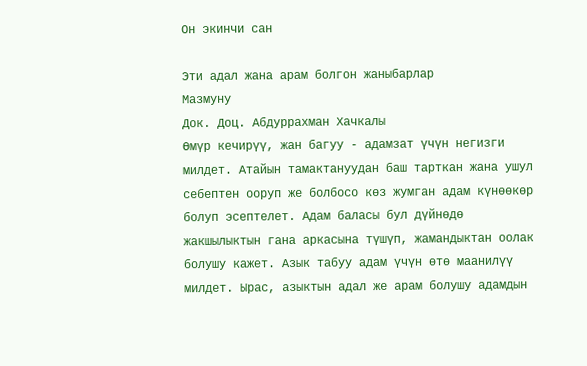Он экинчи сан

Эти адал жана арам болгон жаныбарлар
Мазмуну
Док. Доц. Абдуррахман Хачкалы
Өмүр кечирүү, жан багуу - адамзат үчүн негизги милдет. Атайын тамактануудан баш тарткан жана ушул себептен ооруп же болбосо көз жумган адам күнөөкөр болуп эсептелет. Адам баласы бул дүйнөдө жакшылыктын гана аркасына түшүп, жамандыктан оолак болушу кажет. Азык табуу адам үчүн өтө маанилүү милдет. Ырас, азыктын адал же арам болушу адамдын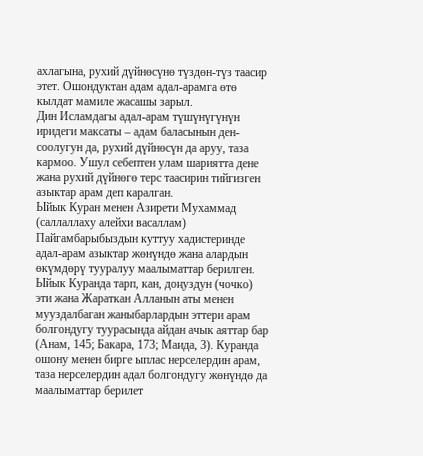ахлагына, рухий дүйнөсүнө түздөн-түз таасир этет. Ошондуктан адам адал-арамга өтө кылдат мамиле жасашы зарыл.
Дин Исламдагы адал-арам түшүнүгүнүн иридеги максаты – адам баласынын ден-соолугун да, рухий дүйнөсүн да аруу, таза кармоо. Ушул себептен улам шариятта дене жана рухий дүйнөгө терс таасирин тийгизген азыктар арам деп каралган.
Ыйык Куран менен Азирети Мухаммад (саллаллаху алейхи васаллам) Пайгамбарыбыздын куттуу хадистеринде адал-арам азыктар жөнүндө жана алардын өкүмдөрү тууралуу маалыматтар берилген. Ыйык Куранда тарп, кан, доңуздун (чочко) эти жана Жараткан Алланын аты менен мууздалбаган жаныбарлардын эттери арам болгондугу туурасында айдан ачык аяттар бар (Анам, 145; Бакара, 173; Маида, 3). Куранда ошону менен бирге ыплас нерселердин арам, таза нерселердин адал болгондугу жөнүндө да маалыматтар берилет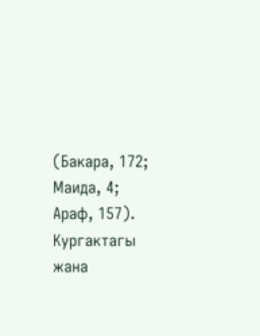(Бакара, 172; Маида, 4; Араф, 157).
Кургактагы жана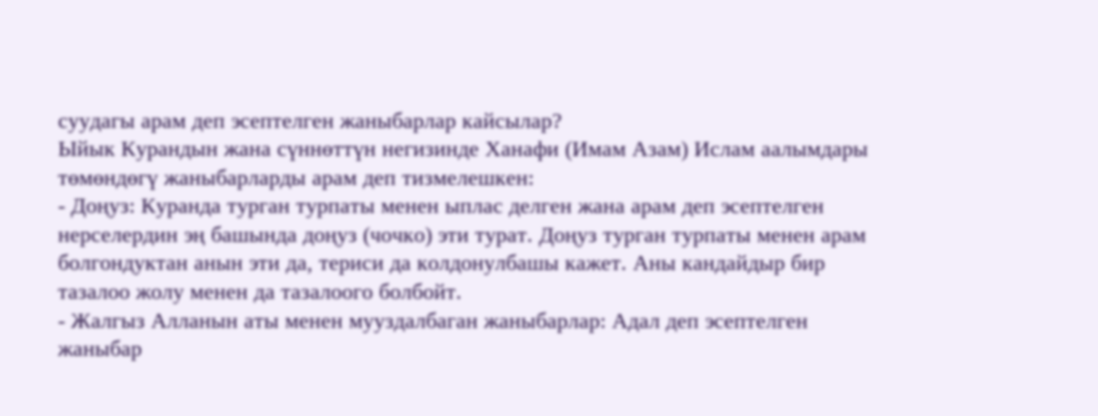суудагы арам деп эсептелген жаныбарлар кайсылар?
Ыйык Курандын жана сүннөттүн негизинде Ханафи (Имам Азам) Ислам аалымдары төмөндөгү жаныбарларды арам деп тизмелешкен:
- Доңуз: Куранда турган турпаты менен ыплас делген жана арам деп эсептелген нерселердин эң башында доңуз (чочко) эти турат. Доңуз турган турпаты менен арам болгондуктан анын эти да, териси да колдонулбашы кажет. Аны кандайдыр бир тазалоо жолу менен да тазалоого болбойт.
- Жалгыз Алланын аты менен мууздалбаган жаныбарлар: Адал деп эсептелген жаныбар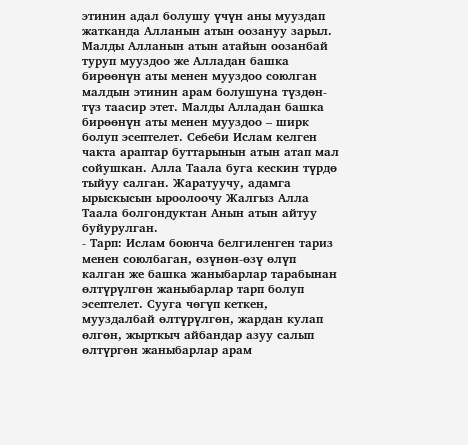этинин адал болушу үчүн аны мууздап жатканда Алланын атын оозануу зарыл. Малды Алланын атын атайын оозанбай туруп мууздоо же Алладан башка бирөөнүн аты менен мууздоо союлган малдын этинин арам болушуна түздөн-түз таасир этет. Малды Алладан башка бирөөнүн аты менен мууздоо – ширк болуп эсептелет. Себеби Ислам келген чакта араптар буттарынын атын атап мал сойушкан. Алла Таала буга кескин түрдө тыйуу салган. Жаратуучу, адамга ырыскысын ыроолоочу Жалгыз Алла Таала болгондуктан Анын атын айтуу буйурулган.
- Тарп: Ислам боюнча белгиленген тариз менен союлбаган, өзүнөн-өзү өлүп калган же башка жаныбарлар тарабынан өлтүрүлгөн жаныбарлар тарп болуп эсептелет. Сууга чөгүп кеткен, мууздалбай өлтүрүлгөн, жардан кулап өлгөн, жырткыч айбандар азуу салып өлтүргөн жаныбарлар арам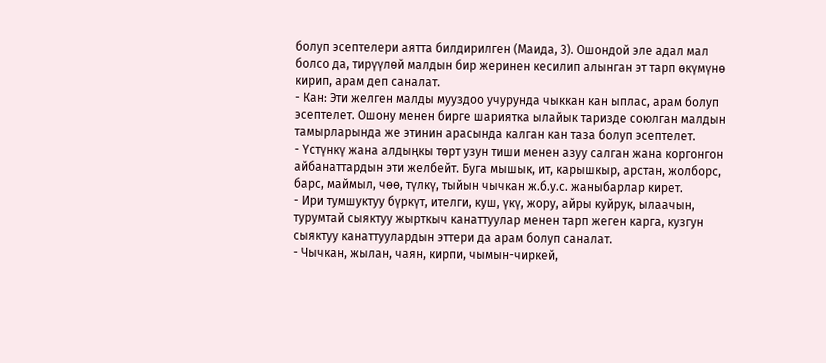болуп эсептелери аятта билдирилген (Маида, 3). Ошондой эле адал мал болсо да, тирүүлөй малдын бир жеринен кесилип алынган эт тарп өкүмүнө кирип, арам деп саналат.
- Кан: Эти желген малды мууздоо учурунда чыккан кан ыплас, арам болуп эсептелет. Ошону менен бирге шариятка ылайык таризде союлган малдын тамырларында же этинин арасында калган кан таза болуп эсептелет.
- Үстүнкү жана алдыңкы төрт узун тиши менен азуу салган жана коргонгон айбанаттардын эти желбейт. Буга мышык, ит, карышкыр, арстан, жолборс, барс, маймыл, чөө, түлкү, тыйын чычкан ж.б.у.с. жаныбарлар кирет.
- Ири тумшуктуу бүркүт, ителги, куш, үкү, жору, айры куйрук, ылаачын, турумтай сыяктуу жырткыч канаттуулар менен тарп жеген карга, кузгун сыяктуу канаттуулардын эттери да арам болуп саналат.
- Чычкан, жылан, чаян, кирпи, чымын-чиркей,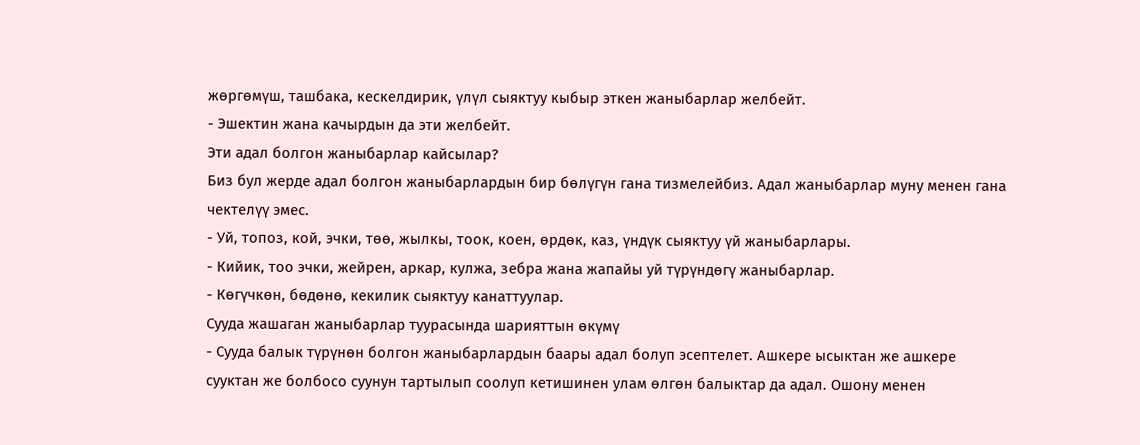жөргөмүш, ташбака, кескелдирик, үлүл сыяктуу кыбыр эткен жаныбарлар желбейт.
- Эшектин жана качырдын да эти желбейт.
Эти адал болгон жаныбарлар кайсылар?
Биз бул жерде адал болгон жаныбарлардын бир бөлүгүн гана тизмелейбиз. Адал жаныбарлар муну менен гана чектелүү эмес.
- Уй, топоз, кой, эчки, төө, жылкы, тоок, коен, өрдөк, каз, үндүк сыяктуу үй жаныбарлары.
- Кийик, тоо эчки, жейрен, аркар, кулжа, зебра жана жапайы уй түрүндөгү жаныбарлар.
- Көгүчкөн, бөдөнө, кекилик сыяктуу канаттуулар.
Сууда жашаган жаныбарлар туурасында шарияттын өкүмү
- Сууда балык түрүнөн болгон жаныбарлардын баары адал болуп эсептелет. Ашкере ысыктан же ашкере сууктан же болбосо суунун тартылып соолуп кетишинен улам өлгөн балыктар да адал. Ошону менен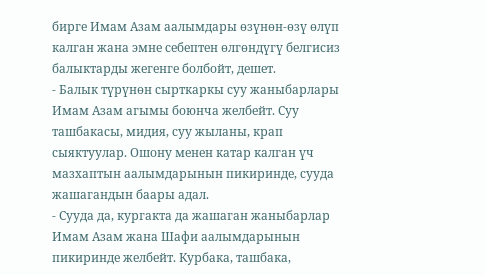бирге Имам Азам аалымдары өзүнөн-өзү өлүп калган жана эмне себептен өлгөндүгү белгисиз балыктарды жегенге болбойт, дешет.
- Балык түрүнөн сырткаркы суу жаныбарлары Имам Азам агымы боюнча желбейт. Суу ташбакасы, мидия, суу жыланы, крап сыяктуулар. Ошону менен катар калган үч мазхаптын аалымдарынын пикиринде, сууда жашагандын баары адал.
- Сууда да, кургакта да жашаган жаныбарлар Имам Азам жана Шафи аалымдарынын пикиринде желбейт. Курбака, ташбака,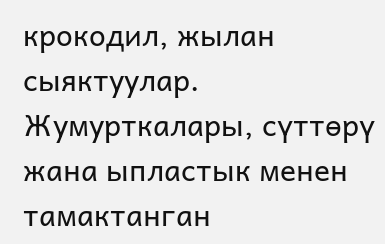крокодил, жылан сыяктуулар.
Жумурткалары, сүттөрү жана ыпластык менен тамактанган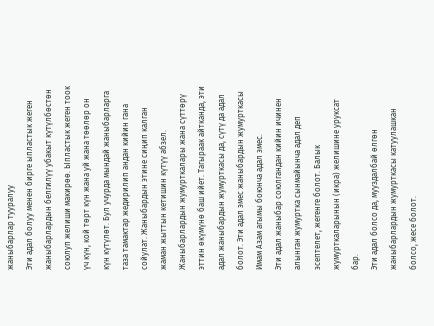жаныбарлар тууралуу
Эти адал болуу менен бирге ыпластык жеген жаныбарлардын белгилүү убакыт күтүлбөстөн союлуп желиши макирөө. Ыпластык жеген тоок үч күн, кой төрт күн жана уй жана төөлөр он күн күтүлөт. Бул учурда мындай жаныбарларга таза тамактар жедирилип андан кийин гана сойулат. Жаныбардын этине сиңип калган жаман жыттын кетишин күтүү абзел.
Жаныбарлардын жумурткалары жана сүттөрү эттин өкүмүнө баш ийет. Тагыраак айтканда, эти адал жаныбардын жумурткасы да, сүтү да адал болот. Эти адал эмес жаныбардын жумурткасы Имам Азам агымы боюнча адал эмес.
Эти адал жаныбар союлгандан кийин ичинен алынган жумуртка сынмайынча адал деп эсептелет, жегенге болот. Балык жумурткаларынын (икра) желишине уруксат бар.
Эти адал болсо да, мууздалбай өлгөн жаныбарлардын жумурткасы катуулашкан болсо, жесе болот.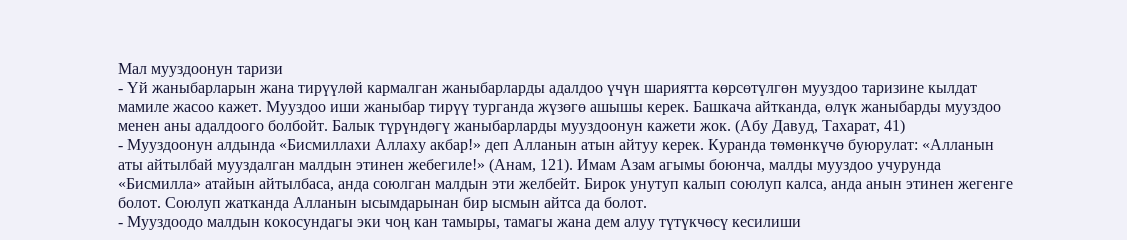Мал мууздоонун таризи
- Үй жаныбарларын жана тирүүлөй кармалган жаныбарларды адалдоо үчүн шариятта көрсөтүлгөн мууздоо таризине кылдат мамиле жасоо кажет. Мууздоо иши жаныбар тирүү турганда жүзөгө ашышы керек. Башкача айтканда, өлүк жаныбарды мууздоо менен аны адалдоого болбойт. Балык түрүндөгү жаныбарларды мууздоонун кажети жок. (Абу Давуд, Тахарат, 41)
- Мууздоонун алдында «Бисмиллахи Аллаху акбар!» деп Алланын атын айтуу керек. Куранда төмөнкүчө буюрулат: «Алланын аты айтылбай мууздалган малдын этинен жебегиле!» (Анам, 121). Имам Азам агымы боюнча, малды мууздоо учурунда «Бисмилла» атайын айтылбаса, анда союлган малдын эти желбейт. Бирок унутуп калып союлуп калса, анда анын этинен жегенге болот. Союлуп жатканда Алланын ысымдарынан бир ысмын айтса да болот.
- Мууздоодо малдын кокосундагы эки чоң кан тамыры, тамагы жана дем алуу түтүкчөсү кесилиши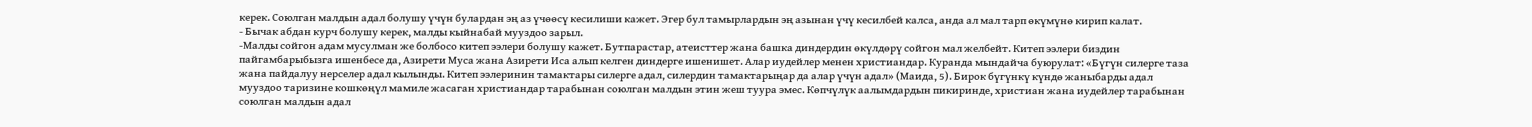керек. Союлган малдын адал болушу үчүн булардан эң аз үчөөсү кесилиши кажет. Эгер бул тамырлардын эң азынан үчү кесилбей калса, анда ал мал тарп өкүмүнө кирип калат.
- Бычак абдан курч болушу керек, малды кыйнабай мууздоо зарыл.
-Малды сойгон адам мусулман же болбосо китеп ээлери болушу кажет. Бутпарастар, атеисттер жана башка диндердин өкүлдөрү сойгон мал желбейт. Китеп ээлери биздин пайгамбарыбызга ишенбесе да, Азирети Муса жана Азирети Иса алып келген диндерге ишенишет. Алар иудейлер менен христиандар. Куранда мындайча буюрулат: «Бүгүн силерге таза жана пайдалуу нерселер адал кылынды. Китеп ээлеринин тамактары силерге адал, силердин тамактарыңар да алар үчүн адал» (Маида, 5). Бирок бүгүнкү күндө жаныбарды адал мууздоо таризине кошкөңүл мамиле жасаган христиандар тарабынан союлган малдын этин жеш туура эмес. Көпчүлүк аалымдардын пикиринде, христиан жана иудейлер тарабынан союлган малдын адал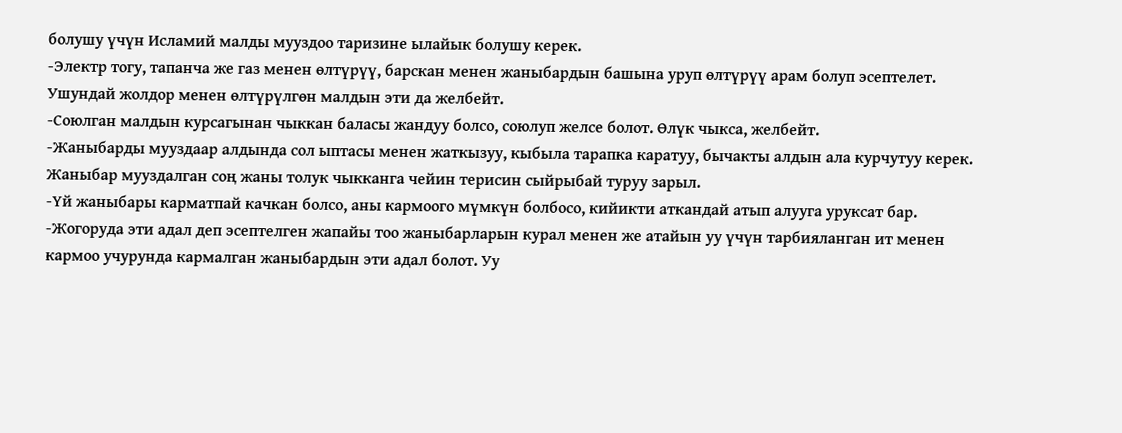болушу үчүн Исламий малды мууздоо таризине ылайык болушу керек.
-Электр тогу, тапанча же газ менен өлтүрүү, барскан менен жаныбардын башына уруп өлтүрүү арам болуп эсептелет. Ушундай жолдор менен өлтүрүлгөн малдын эти да желбейт.
-Союлган малдын курсагынан чыккан баласы жандуу болсо, союлуп желсе болот. Өлүк чыкса, желбейт.
-Жаныбарды мууздаар алдында сол ыптасы менен жаткызуу, кыбыла тарапка каратуу, бычакты алдын ала курчутуу керек. Жаныбар мууздалган соң жаны толук чыкканга чейин терисин сыйрыбай туруу зарыл.
-Үй жаныбары карматпай качкан болсо, аны кармоого мүмкүн болбосо, кийикти аткандай атып алууга уруксат бар.
-Жогоруда эти адал деп эсептелген жапайы тоо жаныбарларын курал менен же атайын уу үчүн тарбияланган ит менен кармоо учурунда кармалган жаныбардын эти адал болот. Уу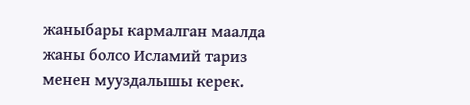жаныбары кармалган маалда жаны болсо Исламий тариз менен мууздалышы керек.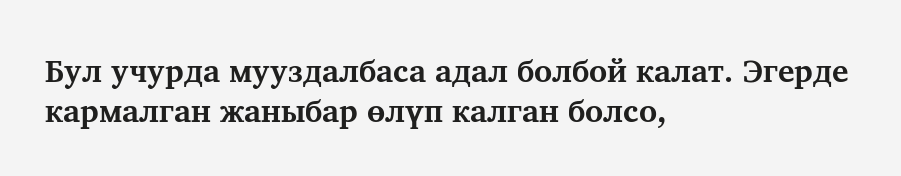Бул учурда мууздалбаса адал болбой калат. Эгерде кармалган жаныбар өлүп калган болсо,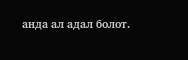анда ал адал болот.